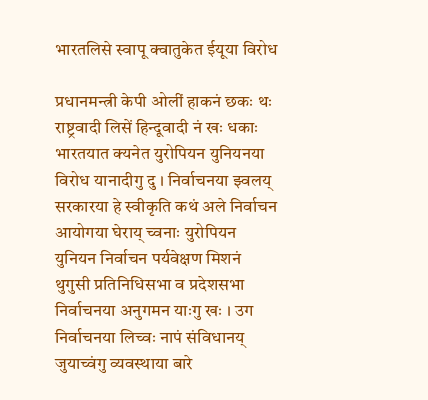भारतलिसे स्वापू क्वातुकेत ईयूया विरोध

प्रधानमन्त्री केपी ओलीं हाकनं छकः थः राष्ट्रवादी लिसें हिन्दूवादी नं खः धकाः भारतयात क्यनेत युरोपियन युनियनया विरोध यानादीगु दु । निर्वाचनया झ्वलय् सरकारया हे स्वीकृति कथं अले निर्वाचन आयोगया घेराय् च्वनाः युरोपियन युनियन निर्वाचन पर्यवेक्षण मिशनं थुगुसी प्रतिनिधिसभा व प्रदेशसभा निर्वाचनया अनुगमन याःगु खः । उग निर्वाचनया लिच्वः नापं संविधानय् जुयाच्वंगु व्यवस्थाया बारे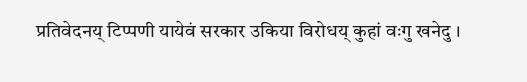प्रतिवेदनय् टिप्पणी यायेवं सरकार उकिया विरोधय् कुहां वःगु खनेदु ।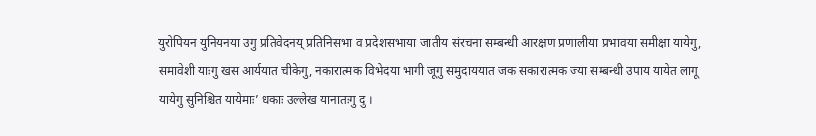युरोपियन युनियनया उगु प्रतिवेदनय् प्रतिनिसभा व प्रदेशसभाया जातीय संरचना सम्बन्धी आरक्षण प्रणालीया प्रभावया समीक्षा यायेगु, समावेशी याःगु खस आर्ययात चीकेगु, नकारात्मक विभेदया भागी जूगु समुदाययात जक सकारात्मक ज्या सम्बन्धी उपाय यायेत लागू यायेगु सुनिश्चित यायेमाः’ धकाः उल्लेख यानातःगु दु ।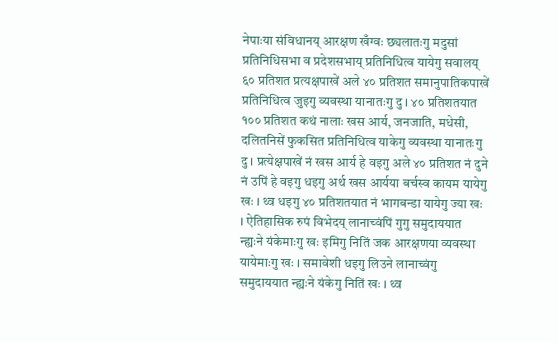नेपाःया संविधानय् आरक्षण खँग्वः छ्यलातःगु मदुसां प्रतिनिधिसभा व प्रदेशसभाय् प्रतिनिधित्व यायेगु सवालय् ६० प्रतिशत प्रत्यक्षपाखें अले ४० प्रतिशत समानुपातिकपाखें प्रतिनिधित्व जुइगु व्यवस्था यानातःगु दु । ४० प्रतिशतयात १०० प्रतिशत कथं नालाः खस आर्य, जनजाति, मधेसी, दलितनिसें फुकसित प्रतिनिधित्व याकेगु व्यवस्था यानातःगु दु । प्रत्येक्षपाखें नं खस आर्य हे वइगु अले ४० प्रतिशत नं दुने नं उपिं हे वइगु धइगु अर्थ खस आर्यया बर्चस्व कायम यायेगु खः । थ्व धइगु ४० प्रतिशतयात नं भागबन्डा यायेगु ज्या खः । ऐतिहासिक रुपं विभेदय् लानाच्वंपिं गुगु समुदाययात न्ह्यःने यंकेमाःगु खः इमिगु नितिं जक आरक्षणया व्यवस्था यायेमाःगु खः । समावेशी धइगु लिउने लानाच्वंगु समुदाययात न्ह्यःने यंकेगु नितिं खः । थ्व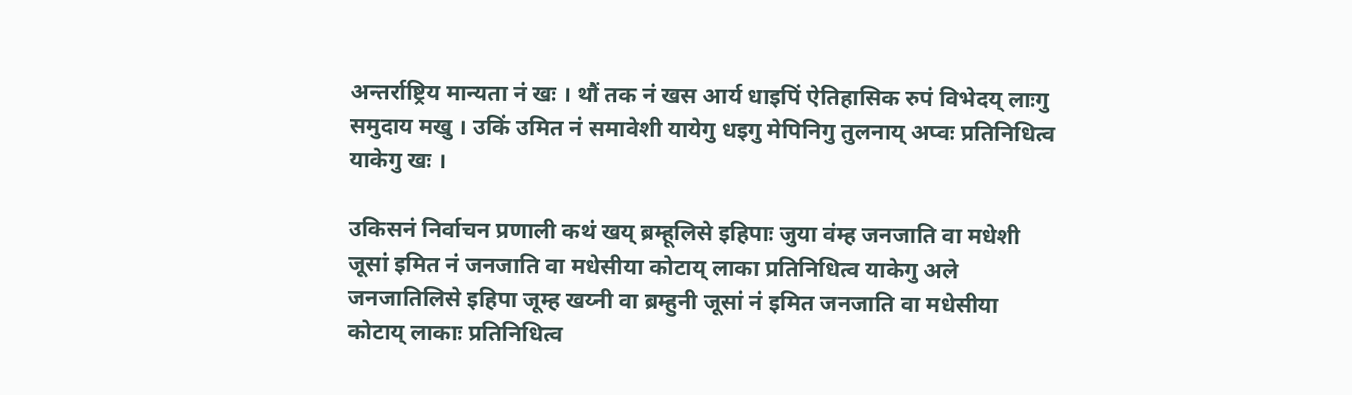अन्तर्राष्ट्रिय मान्यता नं खः । थौं तक नं खस आर्य धाइपिं ऐतिहासिक रुपं विभेदय् लाःगु समुदाय मखु । उकिं उमित नं समावेशी यायेगु धइगु मेपिनिगु तुलनाय् अप्वः प्रतिनिधित्व याकेगु खः ।

उकिसनं निर्वाचन प्रणाली कथं खय् ब्रम्हूलिसे इहिपाः जुया वंम्ह जनजाति वा मधेशी जूसां इमित नं जनजाति वा मधेसीया कोटाय् लाका प्रतिनिधित्व याकेगु अले जनजातिलिसे इहिपा जूम्ह खय्नी वा ब्रम्हुनी जूसां नं इमित जनजाति वा मधेसीया कोटाय् लाकाः प्रतिनिधित्व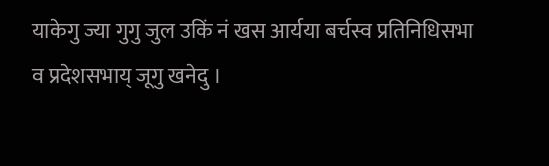याकेगु ज्या गुगु जुल उकिं नं खस आर्यया बर्चस्व प्रतिनिधिसभा व प्रदेशसभाय् जूगु खनेदु ।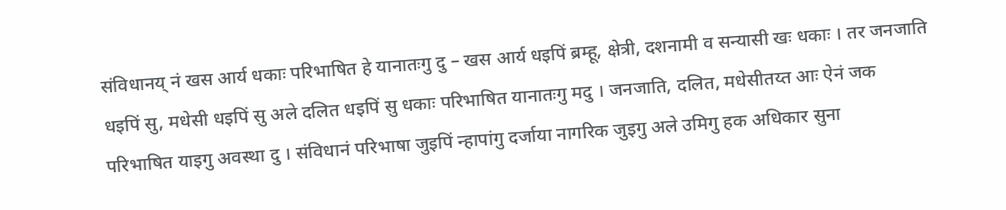संविधानय् नं खस आर्य धकाः परिभाषित हे यानातःगु दु – खस आर्य धइपिं ब्रम्हू, क्षेत्री, दशनामी व सन्यासी खः धकाः । तर जनजाति धइपिं सु, मधेसी धइपिं सु अले दलित धइपिं सु धकाः परिभाषित यानातःगु मदु । जनजाति, दलित, मधेसीतय्त आः ऐनं जक परिभाषित याइगु अवस्था दु । संविधानं परिभाषा जुइपिं न्हापांगु दर्जाया नागरिक जुइगु अले उमिगु हक अधिकार सुना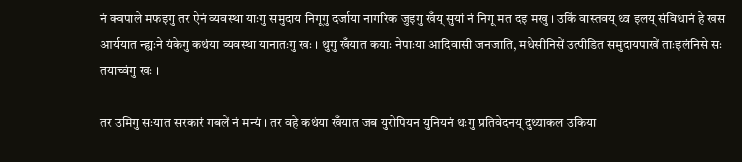नं क्वपाले मफइगु तर ऐनं व्यवस्था याःगु समुदाय निगूगु दर्जाया नागरिक जुइगु खँय् सुयां नं निगू मत दइ मखु । उकिं वास्तवय् थ्व इलय् संविधानं हे खस आर्ययात न्ह्यःने यंकेगु कथंया व्यवस्था यानातःगु खः । थुगु खँयात कयाः नेपाःया आदिवासी जनजाति, मधेसीनिसें उत्पीडित समुदायपाखें ताःइलंनिसे सः तयाच्वंगु खः ।

तर उमिगु सःयात सरकारं गबलें नं मन्यं । तर वहे कथंया खँयात जब युरोपियन युनियनं थःगु प्रतिवेदनय् दुथ्याकल उकिया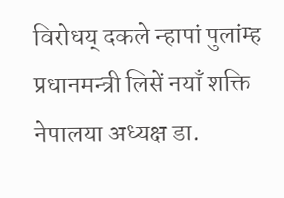विरोधय् दकले न्हापां पुलांम्ह प्रधानमन्त्री लिसें नयाँ शक्ति नेपालया अध्यक्ष डा.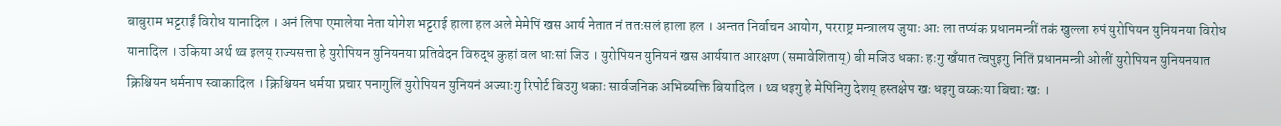बाबुराम भट्टराईं विरोध यानादिल । अनं लिपा एमालेया नेता योगेश भट्टराई हाला हल अले मेमेपिं खस आर्य नेतात नं ततःसलं हाला हल । अन्तत निर्वाचन आयोग, परराष्ट्र मन्त्रालय जुयाः आः ला तप्यंक प्रधानमन्त्रीं तकं खुल्ला रुपं युरोपियन युनियनया विरोध यानादिल । उकिया अर्थ थ्व इलय् राज्यसत्ता हे युरोपियन युनियनया प्रतिवेदन विरुद्ध कुहां वल धाःसां जिउ । युरोपियन युनियनं खस आर्ययात आरक्षण (समावेशिताय्) बी मजिउ धकाः हःगु खँयात त्वपुइगु नितिं प्रधानमन्त्री ओलीं युरोपियन युनियनयात क्रिश्चियन धर्मनाप स्वाकादिल । क्रिश्चियन धर्मया प्रचार पनागुलिं युरोपियन युनियनं अज्याःगु रिपोर्ट बिउगु धकाः सार्वजनिक अभिब्यक्ति बियादिल । थ्व धइगु हे मेपिनिगु देशय् हस्तक्षेप खः धइगु वय्कःया बिचाः खः ।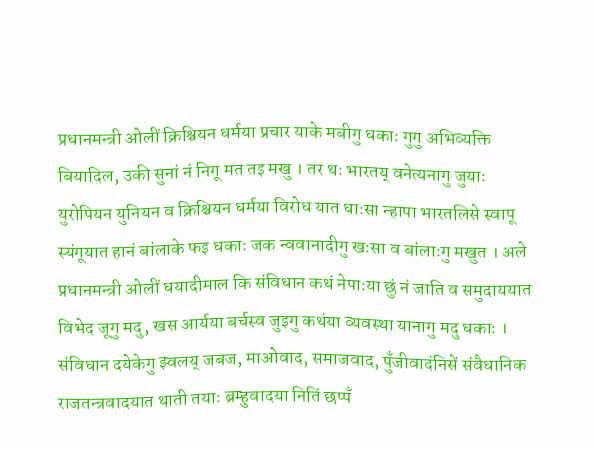प्रधानमन्त्री ओलीं क्रिश्चियन धर्मया प्रचार याके मबीगु धकाः गुगु अभिव्यक्ति बियादिल, उकी सुनां नं निगू मत तइ मखु । तर थः भारतय् वनेत्यनागु जुयाः युरोपियन युनियन व क्रिश्चियन धर्मया विरोध यात धाःसा न्हापा भारतलिसे स्वापू स्यंगूयात हानं बांलाके फइ धकाः जक न्ववानादीगु खःसा व बांलाःगु मखुत । अले प्रधानमन्त्री ओलीं धयादीमाल कि संविधान कथं नेपाःया छुं नं जाति व समुदाययात विभेद जूगु मदु, खस आर्यया बर्चस्व जुइगु कथंया व्यवस्था यानागु मदु धकाः । संविधान दयेकेगु झ्वलय् जबज, माओवाद, समाजवाद, पुँजीवादंनिसें संवैधानिक राजतन्त्रवादयात थाती तयाः ब्रम्हुवादया नितिं छप्पँ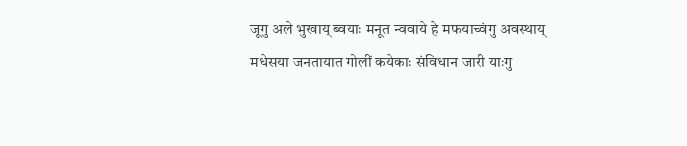जूगु अले भुखाय् ब्वयाः मनूत न्ववाये हे मफयाच्वंगु अवस्थाय् मधेसया जनतायात गोलीं कयेकाः संविधान जारी याःगु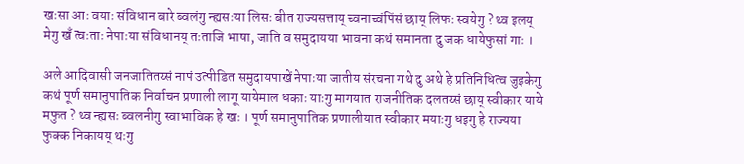खःसा आः वयाः संविधान बारे ब्वलंगु न्ह्यसःया लिसः बीत राज्यसत्ताय् च्वनाच्वंपिंसं छाय् लिफः स्वयेगु ? थ्व इलय् मेगु खँ त्वःताः नेपाःया संविधानय् तःताजि भाषा, जाति व समुदायया भावना कथं समानता दु जक धायेफुसां गाः ।

अले आदिवासी जनजातितय्सं नापं उत्पीडित समुदायपाखें नेपाःया जातीय संरचना गथे दु अथे हे प्रतिनिधित्व जुइकेगु कथं पूर्ण समानुपातिक निर्वाचन प्रणाली लागू यायेमाल धकाः याःगु मागयात राजनीतिक दलतय्सं छाय् स्वीकार याये मफुत ? थ्व न्ह्यसः ब्वलनीगु स्वाभाविक हे खः । पूर्ण समानुपातिक प्रणालीयात स्वीकार मयाःगु धइगु हे राज्यया फुक्क निकायय् थःगु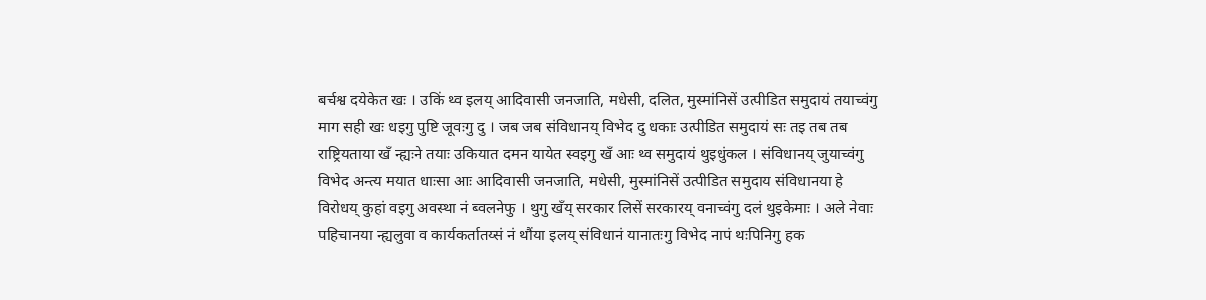बर्चश्व दयेकेत खः । उकिं थ्व इलय् आदिवासी जनजाति, मधेसी, दलित, मुस्मांनिसें उत्पीडित समुदायं तयाच्वंगु माग सही खः धइगु पुष्टि जूवःगु दु । जब जब संविधानय् विभेद दु धकाः उत्पीडित समुदायं सः तइ तब तब राष्ट्रियताया खँ न्ह्यःने तयाः उकियात दमन यायेत स्वइगु खँ आः थ्व समुदायं थुइधुंकल । संविधानय् जुयाच्वंगु विभेद अन्त्य मयात धाःसा आः आदिवासी जनजाति, मधेसी, मुस्मांनिसें उत्पीडित समुदाय संविधानया हे विरोधय् कुहां वइगु अवस्था नं ब्वलनेफु । थुगु खँय् सरकार लिसें सरकारय् वनाच्वंगु दलं थुइकेमाः । अले नेवाः पहिचानया न्ह्यलुवा व कार्यकर्तातय्सं नं थौंया इलय् संविधानं यानातःगु विभेद नापं थःपिनिगु हक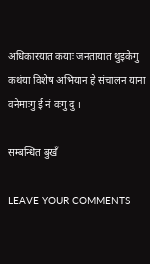अधिकारयात कयाः जनतायात थुइकेगु कथंया विशेष अभियान हे संचालन याना वनेमाःगु ई नं वःगु दु ।

सम्बन्धित बुखँ

LEAVE YOUR COMMENTS